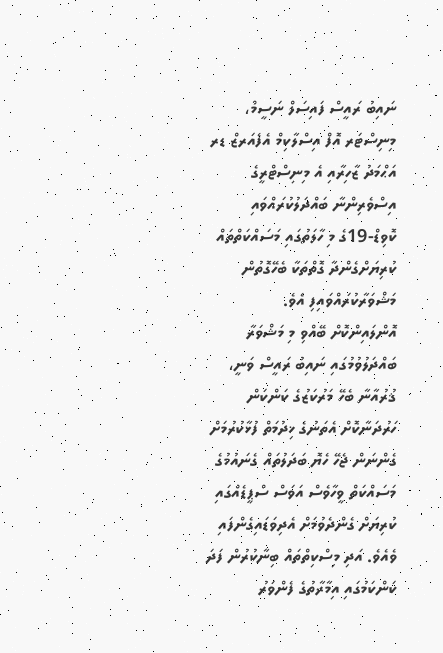ނައިބު ރައީސް ފައިސަލް ނަސީމް، މިނިސްޓަރ އޮފް އިސްލާކިމް އެފެއަރޒް ޑރ އަޙްމަދު ޒާހިރާއި އެ މިނިސްޓްރީގެ އިސްވެރިންނާ ބައްދަލުކުރައްވައި ކޮވިޑް-19ގެ މި ހާލަތުގައި މަސައްކަތްތައް ކުރިޔަށްގެންދާ ގޮތްތަކާ ބެހޭގޮތުން މަޝްވަރާކުރައްވައިފި އެވެ.
އޮންލައިންކޮށް ބޭއްވި މި މަޝްވަރާ ބައްދަލުވުމުގައި ނައިބު ރައީސް ވަނީ، ޤުރުއާނާ ބެހޭ މަރުކަޒުގެ ކަންކަން ހަރުދަނާކޮށް އެތަނުގެ ޚިދުމަތް ފުޅާކުރުމަށް ގެންނަން ޖެހޭ ހެޔޮ ބަދަލުތައް ގެނައުމުގެ މަސައްކަތް ވީހާވެސް އަވަސް ސްޕީޑެއްގައި ކުރިޔަށް ގެންދެވުމަށް އެދިވަޑައިގެންފައި ވެއެވެ. އަދި މިސްކިތްތައް ބިނާކުރުން ފަދަ ކަންކަމުގައި އިމާރާތުގެ ފެންވަރު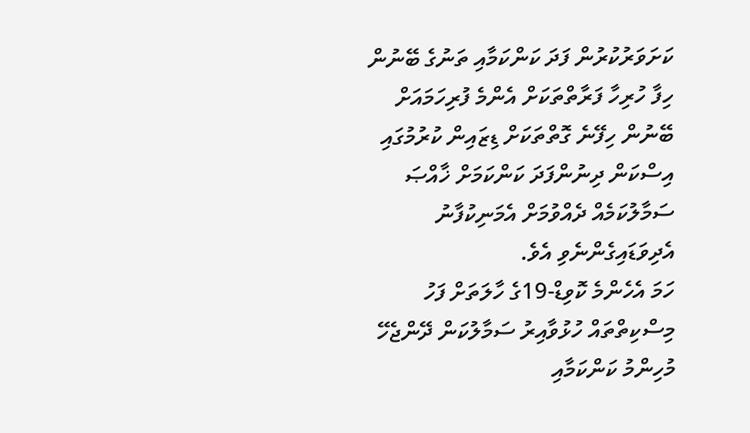ކަށަވަރުކުރުން ފަދަ ކަންކަމާއި ތަނުގެ ބޭނުން ހިފާ ހުރިހާ ފަރާތްތަކަށް އެންމެ ފުރިހަމައަށް ބޭނުން ހިފޭނެ ގޮތްތަކަށް ޑިޒައިން ކުރުމުގައި އިސްކަން ދިނުންފަދަ ކަންކަމަށް ޚާއްޞަ ސަމާލުކަމެއް ދެއްވުމަށް އެމަނިކުފާނު އެދިވަޑައިގެންނެވި އެވެ.
ހަމަ އެހެންމެ ކޮވިޑް-19ގެ ހާލަތަށް ފަހު މިސްކިތްތައް ހުޅުވާއިރު ސަމާލުކަން ދޭންޖެހޭ މުހިންމު ކަންކަމާއި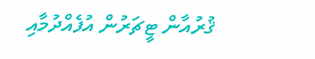ޤުރުއާން ޓީޗަރުން އުފެއްދުމާއި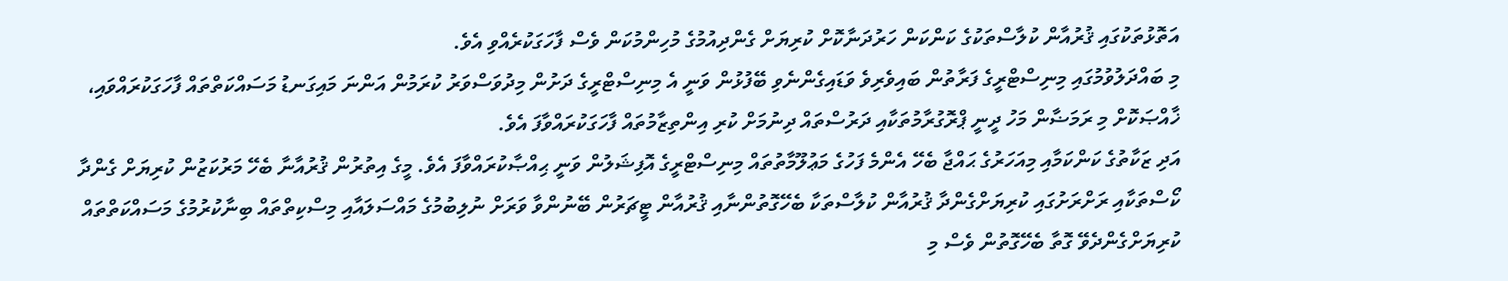އަތޮޅުތަކުގައި ޤުރުއާން ކުލާސްތަކުގެ ކަންކަން ހަރުދަނާކޮށް ކުރިޔަށް ގެންދިއުމުގެ މުހިންމުކަން ވެސް ފާހަގަކުރެއްވި އެވެ.
މި ބައްދަލުވުމުގައި މިނިސްޓްރީގެ ފަރާތުން ބައިވެރިވެ ވަޑައިގެންނެވި ބޭފުޅުން ވަނީ އެ މިނިސްޓްރީގެ ދަށުން މިދުވަސްވަރު ކުރަމުން އަންނަ މައިގަނޑު މަސައްކަތްތައް ފާހަގަކުރައްވައި، ޚާއްޞަކޮށް މި ރަމަޟާން މަހު ދީނީ ޕްރޮގުރާމުތަކާއި ދަރުސްތައް ދިނުމަށް ކުރި އިންތިޒާމުތައް ފާހަގަކުރައްވާފަ އެވެ.
އަދި ޒަކާތުގެ ކަންކަމާއި މިއަހަރުގެ ޙައްޖާ ބެހޭ އެންމެ ފަހުގެ މަޢުލޫމާތުތައް މިނިސްޓްރީގެ އޮފިޝަލުން ވަނީ ޙިއްޞާކުރައްވާފަ އެވެ. މީގެ އިތުރުން ޤުރުއާނާ ބެހޭ މަރުކަޒުން ކުރިޔަށް ގެންދާ ކޯސްތަކާއި ރަށްރަށުގައި ކުރިޔަށްގެންދާ ޤުރުއާން ކުލާސްތަކާ ބެހޭގޮތުންނާއި ޤުރުއާން ޓީޗަރުން ބޭނުންވާ ވަރަށް ނުލިބުމުގެ މައްސަލައާއި މިސްކިތްތައް ބިނާކުރުމުގެ މަސައްކަތްތައް ކުރިޔަށްގެންދެވޭ ގޮތާ ބެހޭގޮތުން ވެސް މި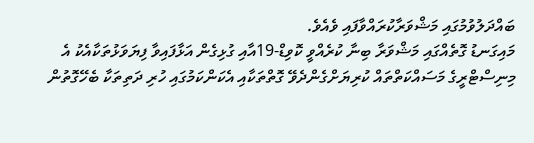ބައްދަލުވުމުގައި މަޝްވަރާކުރައްވާފައި ވެއެވެ.
މައިގަނޑު ގޮތެއްގައި މަޝްވަރާ ބިނާ ކުރެއްވީ ކޮވިޑް-19އާއި ގުޅިގެން އަޅާފައިވާ ފިޔަވަޅުތަކާއެކު އެ މިނިސްޓްރީގެ މަސައްކަތްތައް ކުރިޔަށްގެންދެވޭ ގޮތްތަކާއި އެކަންކަމުގައި ހުރި ދަތިތަކާ ބެހޭގޮތުން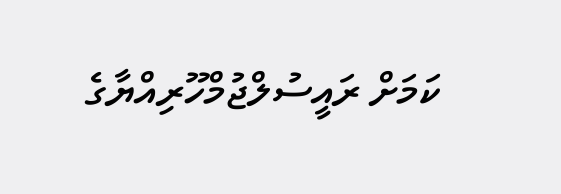ކަމަށް ރައީސުލްޖުމްހޫރިއްޔާގެ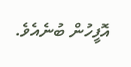އޮފީހުން ބުނެއެވެ.